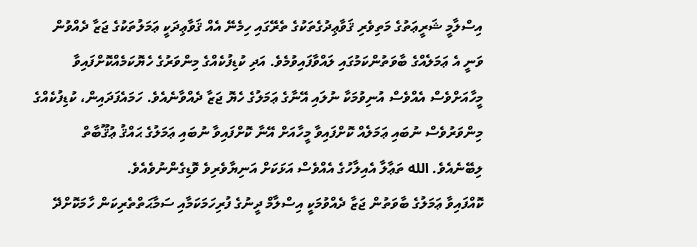އިސްލާމީ ޝަރީޢަތުގެ މަތިވެރި ޤަވާޢިދުގެތަކުގެ ތެރޭގައި ހިމެނޭ އެއް ޤަވާޢިދަކީ ޢަމަލުތަކުގެ ޖަޒާ ދެއްވުން ވަނީ އެ ޢަމަލެއްގެ ބާވަތުންކަމުގައި ލައްވާފައިވުމެވެ. އަދި ކުޑިފުކެއްގެ މިންވަރުގެ ހެޔޮކަމެއްކޮށްފައިވާ މީހާއަށްވެސް އެއްވެސް އުނިވުމަކާ ނުލައި އޭނާގެ ޢަމަލުގެ ހެޔޮ ޖަޒާ ދެއްވާނެއެވެ. ހަމައެފަދައިން، ކުޑިފުކެއްގެ މިންވަރުވެސް ނުބައި ޢަމަލެއް ކޮށްފައިވާ މީހާއަށް އޭނާ ކޮށްފައިވާ ނުބައި ޢަމަލުގެ ޙައްޤު ޢުޤޫބާތް ލިބޭނެއެވެ. الله ތަޢާލާ އެއިލާހުގެ އެއްވެސް އަޅަކަށް އަނިޔާވެރިވެ ވޮޑިގެންނުވެއެވެ.
ކޮއްފައިވާ ޢަމަލުގެ ބާވަތުން ޖަޒާ ދެއްވުމަކީ އިސްލާމް ދީނުގެ ފުރިހަމަކަމާއި ސަމާޙަތްތެރިކަން ހާމަކޮށްދޭ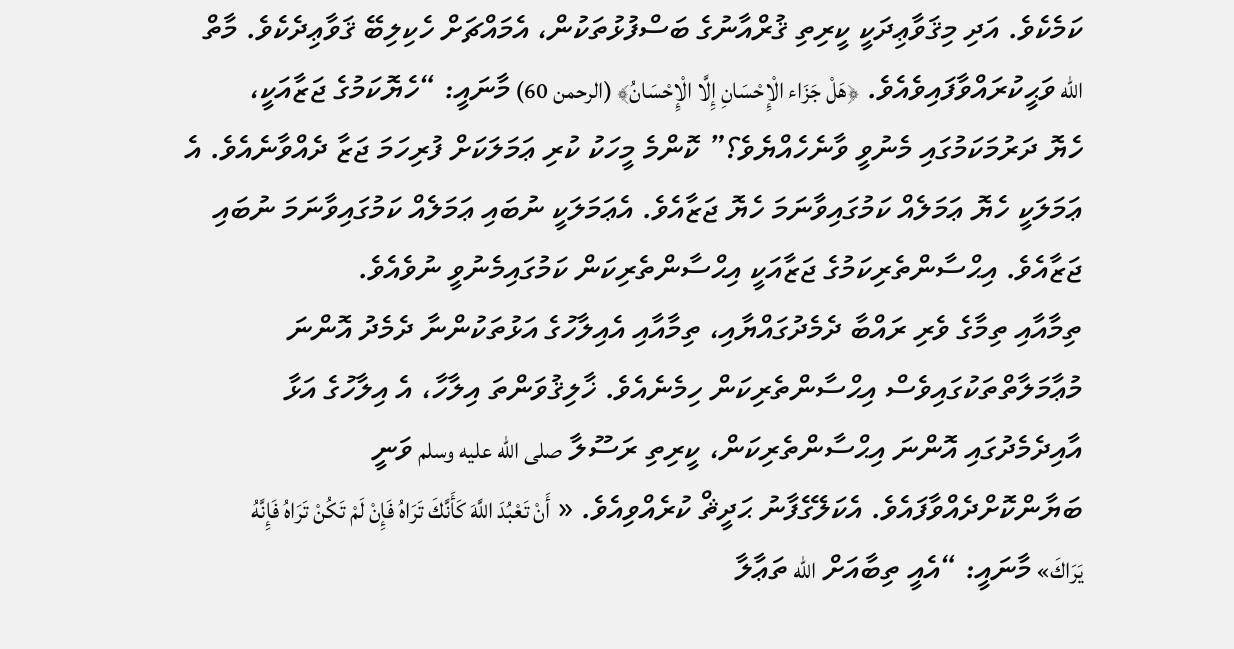ކަމެކެވެ. އަދި މިޤަވާޢިދަކީ ކީރިތި ޤުރްއާނުގެ ބަސްފުޅުތަކުން، އެމައްޗަށް ހެކިލިބޭ ޤަވާޢިދެކެވެ. މާތް الله ވަޙީކުރައްވާފައިވެއެވެ. ﴿هَلْ جَزَاء الْإِحْسَانِ إِلَّا الْإِحْسَانُ﴾ (الرحمن 60) މާނައީ: “ހެޔޮކަމުގެ ޖަޒާއަކީ، ހެޔޮ ދަރުމަކަމުގައި މެނުވީ ވާނެހެއްޔެވެ؟” ކޮންމެ މީހަކު ކުރި ޢަމަލަކަށް ފުރިހަމަ ޖަޒާ ދެއްވާނެއެވެ. އެ ޢަމަލަކީ ހެޔޮ ޢަމަލެއް ކަމުގައިވާނަމަ ހެޔޮ ޖަޒާއެވެ. އެޢަމަލަކީ ނުބައި ޢަމަލެއް ކަމުގައިވާނަމަ ނުބައި ޖަޒާއެވެ. އިޙްސާންތެރިކަމުގެ ޖަޒާއަކީ އިޙްސާންތެރިކަން ކަމުގައިމެނުވީ ނުވެއެވެ.
ތިމާއާއި ތިމާގެ ވެރި ރައްބާ ދެމެދުގައްޔާއި، ތިމާއާއި އެއިލާހުގެ އަޅުތަކުންނާ ދެމެދު އޮންނަ މުޢާމަލާތްތަކުގައިވެސް އިޙްސާންތެރިކަން ހިމެނެއެވެ. ޚާލިޤުވަންތަ އިލާހާ، އެ އިލާހުގެ އަޅާ އާއިދެމެދުގައި އޮންނަ އިޙްސާންތެރިކަން، ކީރިތި ރަސޫލާ صلى الله عليه وسلم ވަނީ ބަޔާންކޮށްދެއްވާފައެވެ. އެކަލޭގެފާނު ޙަދީޘް ކުރެއްވިއެވެ. « أَنْ تَعْبُدَ اللَّهَ كَأَنَّكَ تَرَاهُ فَإِنْ لَمْ تَكُنْ تَرَاهُ فَإِنَّهُ يَرَاكَ» މާނައީ: “އެއީ ތިބާއަށް الله ތަޢާލާ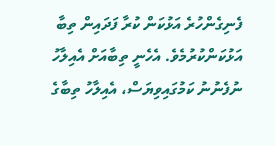ފެނިގެންހުރެ އަޅުކަން ކުރާ ފަދައިން ތިބާ އަޅުކަންކުރުމެވެ. އެހެނީ ތިބާއަށް އެއިލާހު ނުފެނުނު ކަމުގައިވިޔަސް، އެއިލާހު ތިބާގެ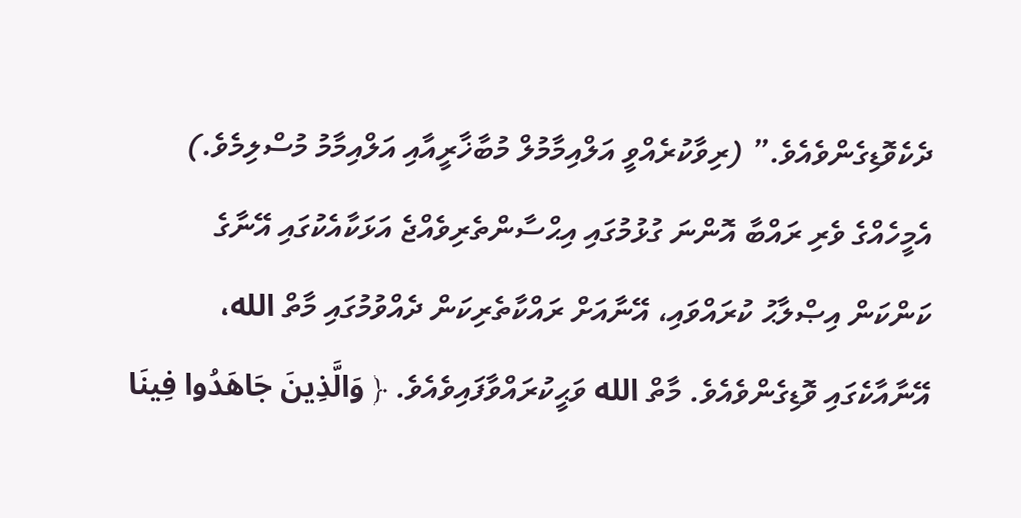ދެކެވޮޑިގެންވެއެވެ.” (ރިވާކުރެއްވީ އަލްއިމާމުލް މުބާޚާރީއާއި އަލްއިމާމު މުސްލިމެވެ.)
އެމީހެއްގެ ވެރި ރައްބާ އޮންނަ ގުޅުމުގައި އިޙްސާންތެރިވެއްޖެ އަޅަކާއެކުގައި އޭނާގެ ކަންކަން އިޞްލާޙު ކުރައްވައި، އޭނާއަށް ރައްކާތެރިކަން ދެއްވުމުގައި މާތް الله، އޭނާއާކެގައި ވޮޑިގެންވެއެވެ. މާތް الله ވަޙީކުރައްވާފައިވެއެވެ. ﴿ وَالَّذِينَ جَاهَدُوا فِينَا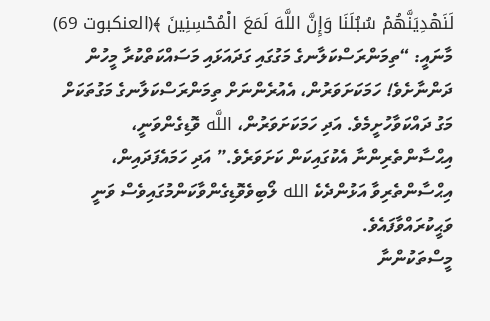لَنَهْدِيَنَّهُمْ سُبُلَنَا وَإِنَّ اللَّهَ لَمَعَ الْمُحْسِنِينَ ﴾(العنكبوت 69) މާނައީ: “ތިމަންރަސްކަލާނގެ މަގުގައި ގަދައަޅައި މަސައްކަތްކުރާ މީހުން ދަންނާށެވެ! ހަމަކަށަވަރުން، އެއުރެންނަށް ތިމަންރަސްކަލާނގެ މަގުތަކަށް މަގު ދައްކަވާހުށީމެވެ. އަދި ހަމަކަށަވަރުން، اللَّه ވޮޑިގެންވަނީ، އިޙްސާންތެރިންނާ އެކުގައިކަން ކަށަވަރެވެ.” އަދި ހަމައެފަދައިން، އިޙްސާންތެރިވާ އަޅުންދެކެ الله ލޯބިވެވޮޑިގެންވާކަންމުގައިވެސް ވަނީ ވަޙީކުރައްވާފައެވެ.
މީސްތަކުންނާ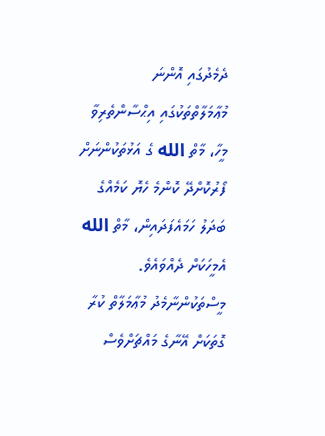ދެމެދުގައި އޮންނަ މުޢާމަލާތްތަކުގައި އިޙްސާންތެރިވާ މީހާ، މާތް الله ގެ އަޅުތަކުންނަށް ފޯރުކޮށްދޭ ކޮންމެ ހެޔޮ ކަމެއްގެ ބަދަލު ހަމައެފަދައިން، މާތް الله އެމީހަކަށް ދެއްވައެވެ. މީސްތަކުންނާމެދު މުޢާމަލާތް ކުރާ ގޮތަކަށް އޭނާގެ މައްޗަށްވެސް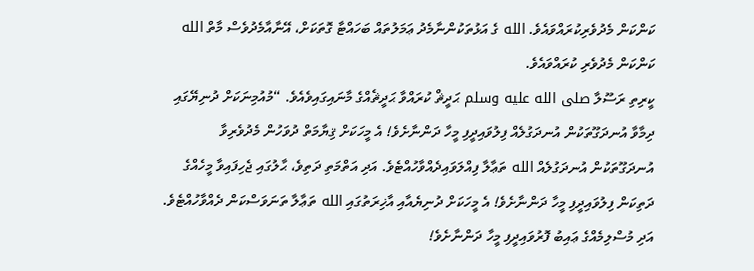ކަންކަން މެދުވެރިކުރައްވައެވެ. الله ގެ އަޅުތަކުންނާމެދު ޢަމަލުތައް ބަހައްޓާ ގޮތަކަށް، އޭނާއާމެދުވެސް މާތް الله ކަންކަން މެދުވެރި ކުރައްވައެވެ.
ކީރިތި ރަސޫލާ صلى الله عليه وسلم ޙަދީޘް ކުރައްވާ ޙަދީޘެއްގެ މާނައިގައިވެއެވެ. “މުއުމިނަކަށް ދުނިޔޭގައި ދިމާވާ އުނދަގޫތަކުން އުނދަގުލެއް ފިލުވައިދީފި މީހާ ދަންނާށެވެ! އެ މީހަކަށް ޤިޔާމަތް ދުވަހުން މެދުވެރިވާ އުނދަގޫތަކުން އުނދަގުލެއް الله ތަޢާލާ ފިއްލަވައިދެއްވާހުއްޓެވެ. އަދި އަތްމަތި ދަތިވެ، ޙާލުގައި ޖެހިފައިވާ މީހެއްގެ ދަތިކަން ފިލުވައިދީފި މީހާ ދަންނާށެވެ! އެ މީހަކަށް ދުނިޔެއާއި އާޚިރަތުގައި الله ތަޢާލާ ތަނަވަސްކަން ދެއްވާހުއްޓެވެ. އަދި މުސްލިމެއްގެ ޢައިބު ފޮރުވައިދީފި މީހާ ދަންނާށެވެ!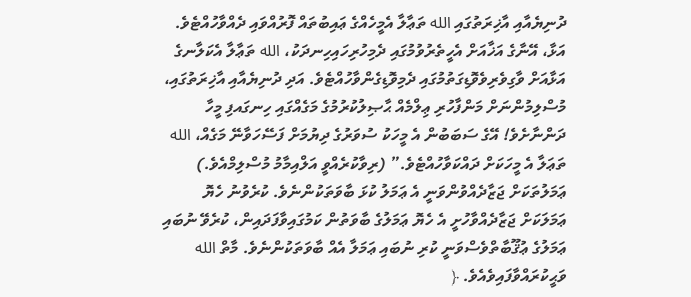ދުނިޔެއާއި އާޚިރަތުގައި الله ތަޢާލާ އެމީހެއްގެ ޢައިބުތައް ފޮރުއްވައި ދެއްވާހުއްޓެވެ. އަޅާ، އޭނާގެ އަޚާއަށް އެހީތެރުވުމުގައި ދެމިހުރިހައިހިނދަކު، الله ތަޢާލާ އެކަލާނގެ އަޅާއަށް ވާގިވެރިވެވޮޑިގަތުމުގައި ދެމިވޮޑިގެންވާހުއްޓެވެ. އަދި ދުނިޔެއާއި އާޚިރަތުގައި، މުސްލިމުންނަށް މަންފާހުރި ޢިލްމެއް ޙާޞިލުކުރުމުގެ މަގެއްގައި ހިނގައފި މީހާ ދަންނާށެވެ! އޭގެ ސަބަބުން އެ މީހަކު ސުވަރުގެ ދިޔުމަށް ފަސޭހަވާނޭ މަގެއް، الله ތަޢަލާ އެ މީހަކަށް ދައްކަވާހުއްޓެވެ.” (ރިވާކުރެއްވީ އަލްއިމާމު މުސްލިމްއެވެ.)
ޢަމަލުތަކަށް ޖަޒާދެއްވުންވަނީ އެ ޢަމަލު ކުޅަ ބާވަތަކުންނެވެ. ކުރެވުނު ހެޔޮ ޢަމަލަކަށް ޖަޒާދެއްވާހުށީ އެ ހެޔޮ ޢަމަލުގެ ބާވަތުން ކަމުގައިވާފަދައިން، ކުރެވޭ ނުބައި ޢަމަލުގެ ޢުޤޫބާތްވެސްވަނީ ކުރި ނުބައި ޢަމަލާ އެއް ބާވަތަކުންނެވެ. މާތް الله ވަޙީކުރައްވާފައިވެއެވެ. ﴿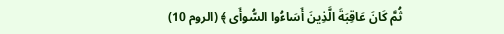ثُمَّ كَانَ عَاقِبَةَ الَّذِينَ أَسَاءُوا السُّوأَى ﴾ (الروم 10)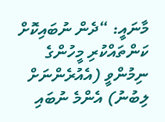މާނައީ: “ދެން ނުބައިކޮށް ކަންތައްކުރި މީހުންގެ ނިމުންވީ (އެއުރެންނަށް ލިބުނު) އެންމެ ނުބައި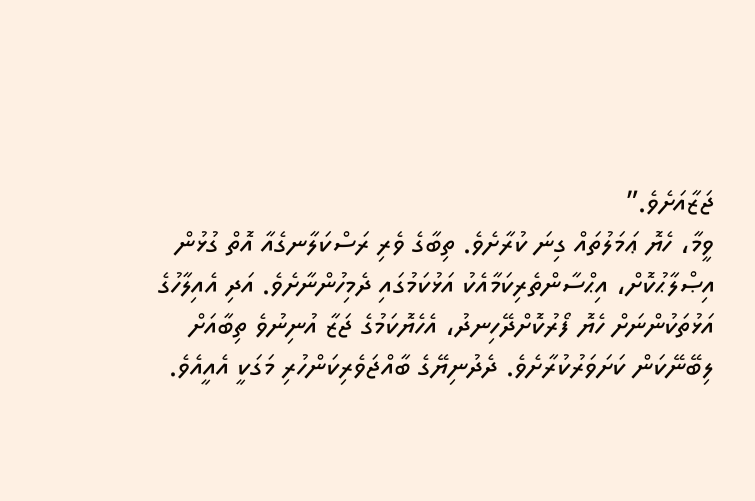ޖަޒާއަށެވެ.”
ވީމާ، ހެޔޮ ޢަމަލުތައް ގިނަ ކުރާށެވެ. ތިބާގެ ވެރި ރަސްކަލާނގެއާ އޮތް ގުޅުން އިޞްލާޙުކޮށް، އިޙްސާންތެރިކަމާއެކު އަޅުކަމުގައި ދެމިހުންނާށެވެ. އަދި އެއިލާހުގެ އަޅުތަކުންނަށް ހެޔޮ ފޯރުކޮށްދޭހިނދު، އެހެޔޮކަމުގެ ޖަޒާ އުނިނުވެ ތިބާއަށް ލިބޭނޭކަން ކަށަވަރުކުރާށެވެ. ދެދުނިޔޭގެ ބާއްޖަވެރިކަންހުރި މަގަކީ އެއީއެވެ.